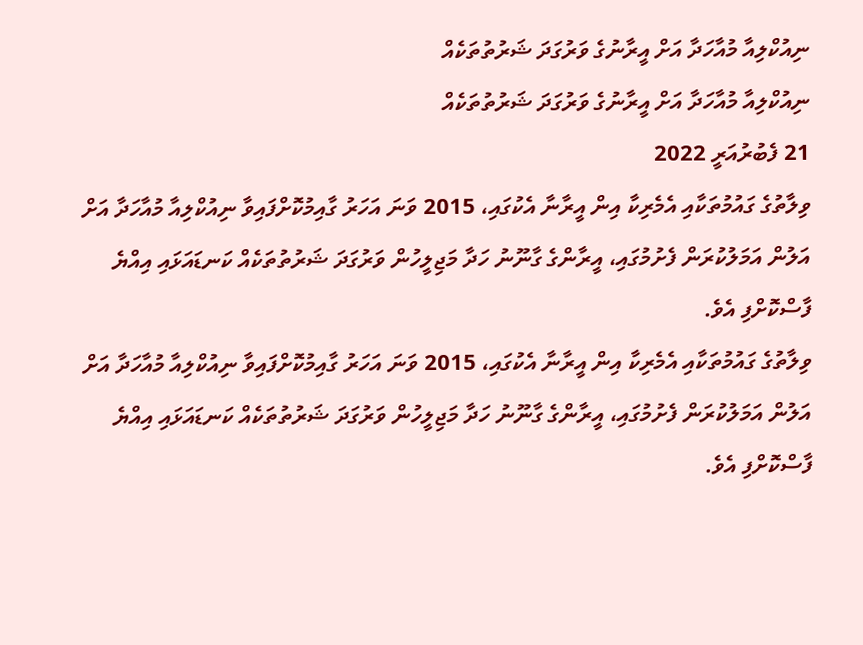ނިއުކްލިއާ މުއާހަދާ އަށް އީރާނުގެ ވަރުގަދަ ޝަރުތުތަކެއް
ނިއުކްލިއާ މުއާހަދާ އަށް އީރާނުގެ ވަރުގަދަ ޝަރުތުތަކެއް
21 ފެބުރުއަރީ 2022
ވިލާތުގެ ގައުމުތަކާއި އެމެރިކާ އިން އީރާނާ އެކުގައި، 2015 ވަނަ އަހަރު ގާއިމުކޮށްފައިވާ ނިއުކްލިއާ މުއާހަދާ އަށް އަލުން އަމަލުކުރަން ފެށުމުގައި، އީރާންގެ ގާނޫނު ހަދާ މަޖިލީހުން ވަރުގަދަ ޝަރުތުތަކެއް ކަނޑައަޅައި އިއްޔެ ފާސްކޮށްފި އެވެ.
ވިލާތުގެ ގައުމުތަކާއި އެމެރިކާ އިން އީރާނާ އެކުގައި، 2015 ވަނަ އަހަރު ގާއިމުކޮށްފައިވާ ނިއުކްލިއާ މުއާހަދާ އަށް އަލުން އަމަލުކުރަން ފެށުމުގައި، އީރާންގެ ގާނޫނު ހަދާ މަޖިލީހުން ވަރުގަދަ ޝަރުތުތަކެއް ކަނޑައަޅައި އިއްޔެ ފާސްކޮށްފި އެވެ.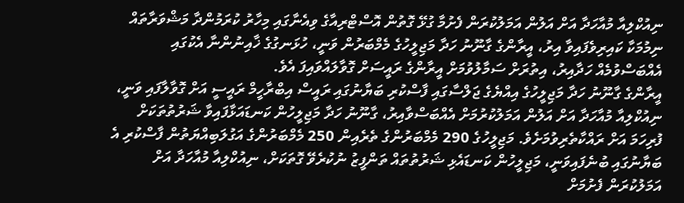ނިއުކްލިއާ މުއާހަދާ އަށް އަލުން އަމަލުކުރަން ފެށުމާ ގުޅޭ ގޮތުން އޮސްޓްރިއާގެ ވިއެނާގައި މިހާރު ކުރަމުންދާ މަޝްވަރާތައް ނިމުމަކާ ކައިރިވެފައިވާ އިރު، އީރާންގެ ގާނޫނު ހަދާ މަޖިލީހުގެ މެމްބަރުން ވަނީ، ހުޅަނގުގެ ޚާއިނުންނާ އެކުގައި އެއްބަސްވުމެއް ހަދާއިރު، އިތުރަށް ސަމާލުވުމަށް އީރާންގެ ރައީސަށް ގޮވާލައްވައިފަ އެވެ.
އީރާންގެ ގާނޫނު ހަދާ މަޖިލީހުގެ އިއްޔެގެ ޖަލްސާގައި ފާސްކުރި ބަޔާނުގައި ރައީސް އިބްރާހީމް ރައީސީ އަށް ގޮވާލާފައި ވަނީ، ނިއުކްލިއާ މުއާހަދާ އަށް އަލުން އަމަލުކުރުމަށް އެއްބަސްވާއިރު، ގާނޫނު ހަދާ މަޖިލީހުން ކަނޑައަޅާފައިވާ ޝަރުތުތަކަށް ފުރިހަމަ އަށް ރައްކާތެރިވުމަށެވެ. މަޖިލީހުގެ 290 މެމްބަރުންގެ ތެރެއިން 250 މެމްބަރުންގެ އަގުލަބިއްޔަތުން ފާސްކުރި އެ ބަޔާނުގައި ބުނެފައިވަނީ، މަޖިލީހުން ކަނޑައެޅި ޝަރުތުތައް ތަންފީޒު ނުކުރެވޭ ގޮތަކަށް، ނިއުކްލިއާ މުއާހަދާ އަށް އަމަލުކުރަން ފެށުމަށް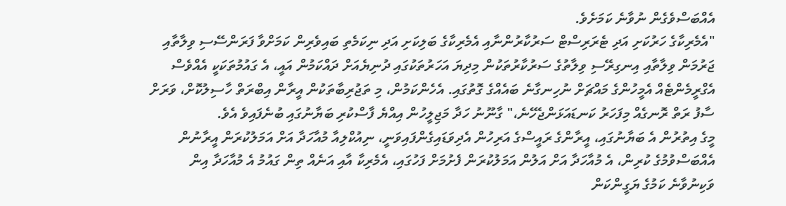އެއްބަސްވެގެން ނުވާނެ ކަމަށެވެ.
"އެމެރިކާގެ ހަރުކަށި އަދި ޓެރަރިސްޓް ސަރުކާރުންނާއި އެމެރިކާގެ ބަލިކަށި އަދި ނިކަމެތި ބައިވެރިން ކަމަށްވާ ފަރަންސޭސި ވިލާތާއި ޖަރުމަން ވިލާތާއި އިނގިރޭސި ވިލާތުގެ ސަރުކާރުތަކުން މިދިޔަ އަހަރުތަކުގައި ދުނިޔެއަށް ދައްކަމުން އައީ، އެ ގައުމުތަކަކީ އެއްވެސް އެގްރީމެންޓެއް އެމީހުންގެ މައްޗަށް ނުހިނގާނެ ބައެއްގެ ގޮތުގައި. އެހެންކަމުން، މި ތަޖުރިބާތަކުން އީރާން އިބްރަތް ހާސިލުކޮށް، ވަރަށް ސާފު ރަތް ރޮނގެއް މިފަހަރު ކަނޑައަޅަންޖެހޭނެ،" ގާނޫނު ހަދާ މަޖިލީހުން އިއްޔެ ފާސްކުރި ބަޔާނުގައި ބުނެފައިވެ އެވެ.
މީގެ އިތުރުން އެ ބަޔާނުގައި، އީރާންގެ ރައީސްގެ އަރިހުން އެދިވަޑައިގެންފައިވަނީ، ނިއުކްލިއާ މުއާހަދާ އަށް އަމަލުކުރަން އީރާނުން އެއްބަސްވުމުގެ ކުރިން، އެ މުއާހަދާ އަށް އަލުން އަމަލުކުރަން ފެށުމަށް ފަހުގައި، އެމެރިކާ އާއި އަނެއް ތިން ގައުމު އެ މުއާހަދާ އިން ވަކިނުވާނެ ކަމުގެ ޔަގީންކަން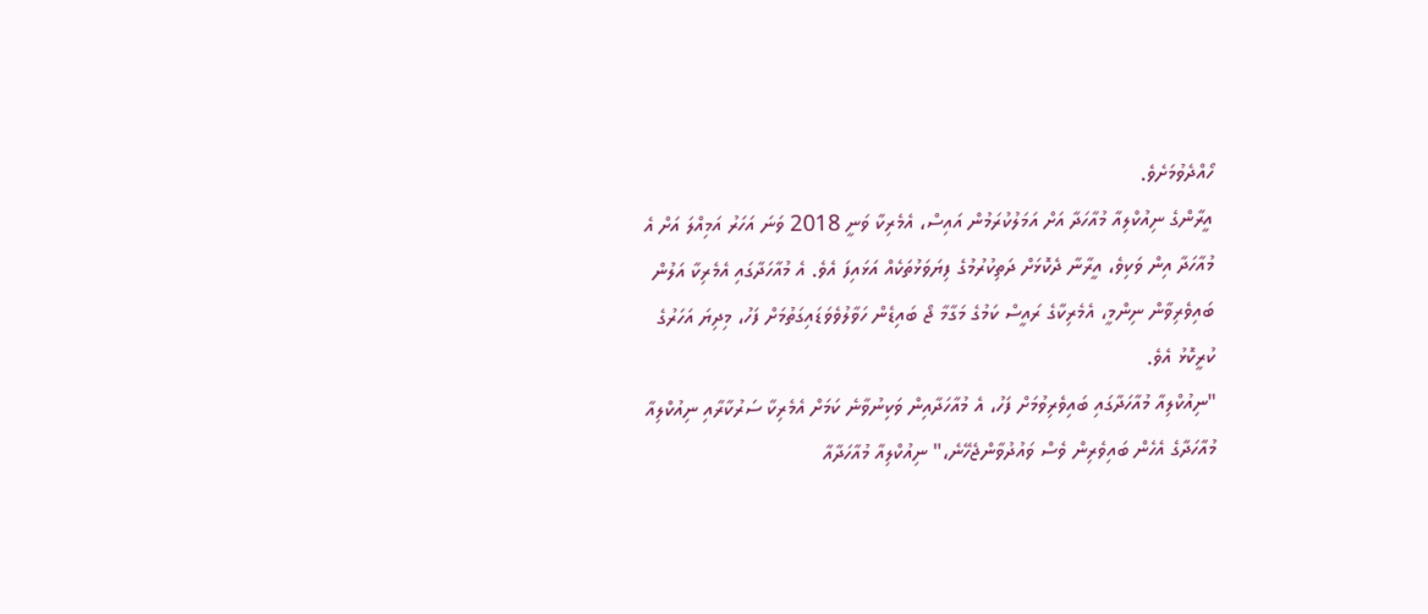ހޯއްދެވުމަށެވެ.
އީރާންގެ ނިއުކްލިއާ މުއާހަދާ އަށް އަމަލުކުރަމުން އައިސް، އެމެރިކާ ވަނީ 2018 ވަނަ އަހަރު އަމިއްލަ އަށް އެ މުއާހަދާ އިން ވަކިވެ، އީރާނާ ދެކޮޅަށް ދަތިކުރުމުގެ ފިޔަވަޅުތަކެއް އަޅައިފަ އެވެ. އެ މުއާހަދާގައި އެމެރިކާ އަލުން ބައިވެރިވާން ނިންމީ، އެމެރިކާގެ ރައީސް ކަމުގެ މަގާމާ ޖޯ ބައިޑެން ހަވާލުވެވަޑައިގަތުމަށް ފަހު، މިދިޔަ އަހަރުގެ ކުރީކޮޅު އެވެ.
"ނިއުކްލިއާ މުއާހަދާގައި ބައިވެރިވުމަށް ފަހު، އެ މުއާހަދާއިން ވަކިނުވާނެ ކަމަށް އެމެރިކާ ސަރުކާރާއި ނިއުކްލިއާ މުއާހަދާގެ އެހެން ބައިވެރިން ވެސް ވައުދުވާންޖެހޭނެ،" ނިއުކްލިއާ މުއާހަދާއާ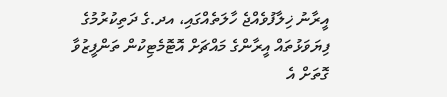އީރާނު ޚިލާފުވެއްޖެ ހާލަތެއްގައި، އދ.ގެ ދަތިކުރުމުގެ ފިޔަވަޅުތައް އީރާންގެ މައްޗަށް އޮޓޮމެޓިކުން ތަންފީޒުވާ ގޮތަށް އެ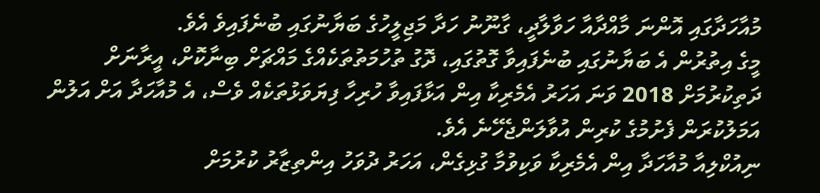މުއާހަދާގައި އޮންނަ މާއްދާއާ ހަވާލާދީ، ގާނޫނު ހަދާ މަޖިލީހުގެ ބަޔާނުގައި ބުނެފައިވެ އެވެ.
މީގެ އިތުރުން އެ ބަޔާނުގައި ބުނެފައިވާ ގޮތުގައި، ދޮގު ތުހުމަތުތަކެއްގެ މައްޗަށް ބިނާކޮށް، އީރާނަށް ދަތިކުރުމަށް 2018 ވަނަ އަހަރު އެމެރިކާ އިން އަޅާފައިވާ ހުރިހާ ފިޔަވަޅުތަކެއް ވެސް، އެ މުއާހަދާ އަށް އަލުން އަމަލުކުރަން ފެށުމުގެ ކުރިން އުވާލަންޖެހޭނެ އެވެ.
ނިއުކްލިއާ މުއާހަދާ އިން އެމެރިކާ ވަކިވުމާ ގުޅިގެން، އަހަރު ދުވަހު އިންތިޒާރު ކުރުމަށް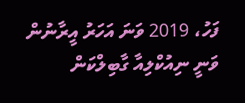ފަހު، 2019 ވަނަ އަހަރު އީރާނުން ވަނީ ނިއުކްލިއާ ގާބިލްކަން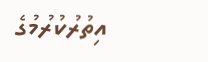އިތުރުކުރުމުގެ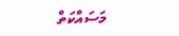މަސައްކަތް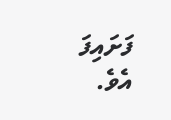ފަށައިފަ އެވެ.